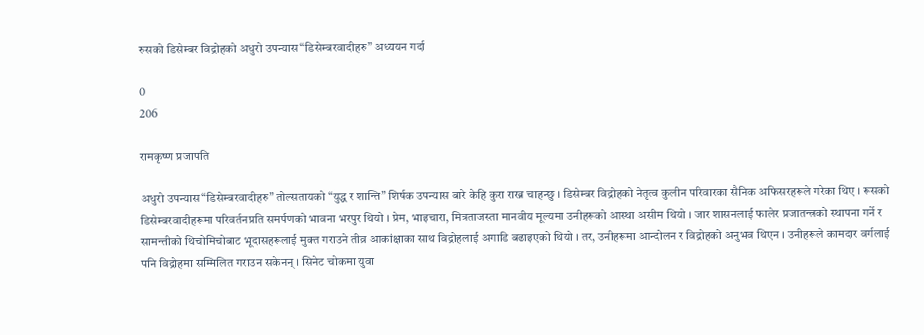रुसको डिसेम्बर विद्रोहको अधुरो उपन्यास“डिसेम्बरवादीहरु” अध्ययन गर्दा

0
206

रामकृष्ण प्रजापति

अधुरो उपन्यास“डिसेम्बरवादीहरु” तोल्सतायको “युद्ध र शान्ति” शिर्षक उपन्यास बारे केहि कुरा राख्न चाहन्छु । डिसेम्बर विद्रोहको नेतृत्व कुलीन परिवारका सैनिक अफिसरहरूले गरेका थिए । रूसको डिसेम्बरवादीहरूमा परिवर्तनप्रति समर्पणको भावना भरपुर थियो । प्रेम, भाइचारा, मित्रताजस्ता मानवीय मूल्यमा उनीहरूको आस्था असीम थियो । जार शासनलाई फालेर प्रजातन्त्रको स्थापना गर्ने र सामन्तीको थिचोमिचोबाट भूदासहरूलाई मुक्त गराउने तीव्र आकांक्षाका साथ विद्रोहलाई अगाडि बढाइएको थियो । तर, उनीहरूमा आन्दोलन र विद्रोहको अनुभव थिएन । उनीहरूले कामदार वर्गलाई पनि विद्रोहमा सम्मिलित गराउन सकेनन् । सिनेट चोकमा युवा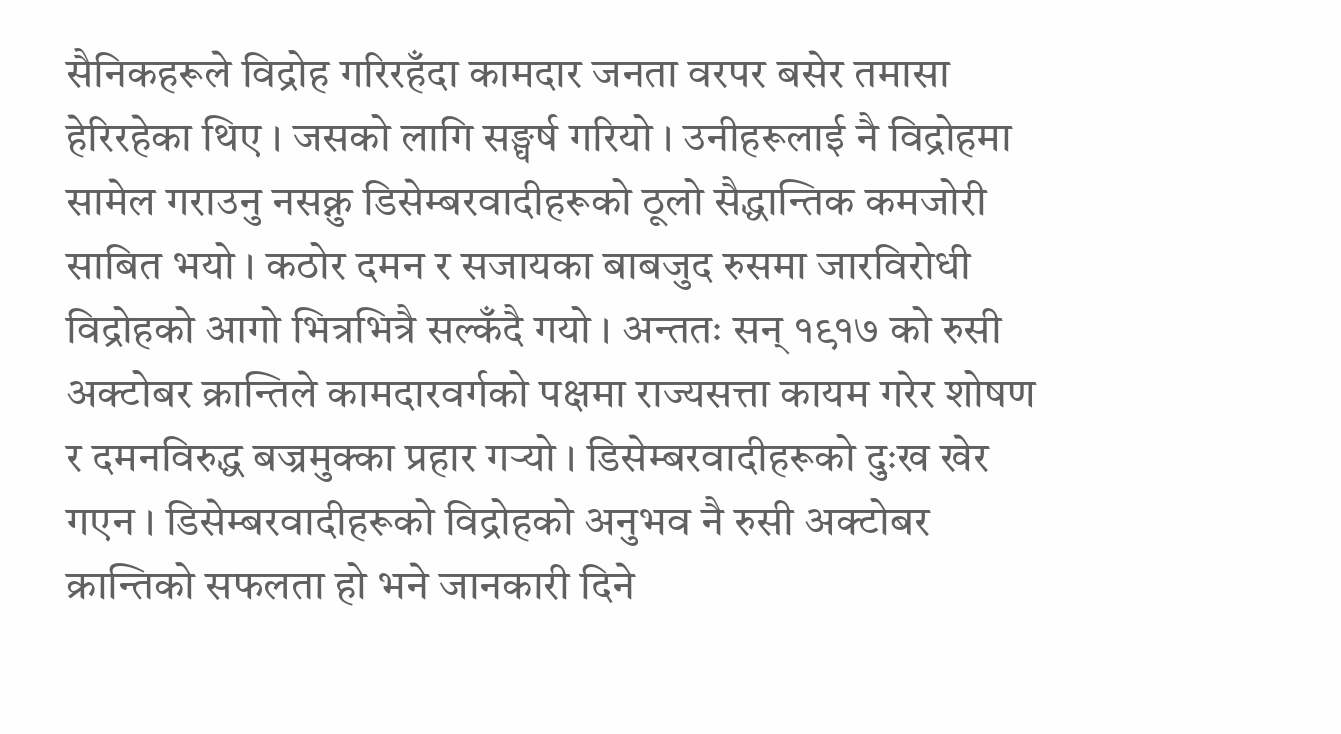सैनिकहरूले विद्रोह गरिरहँदा कामदार जनता वरपर बसेर तमासा हेरिरहेका थिए । जसको लागि सङ्घर्ष गरियो । उनीहरूलाई नै विद्रोहमा सामेल गराउनु नसक्नु डिसेम्बरवादीहरूको ठूलो सैद्धान्तिक कमजोरी साबित भयो । कठोर दमन र सजायका बाबजुद रुसमा जारविरोधी विद्रोहको आगो भित्रभित्रै सल्कँदै गयो । अन्ततः सन् १९१७ को रुसी अक्टोबर क्रान्तिले कामदारवर्गको पक्षमा राज्यसत्ता कायम गरेर शोषण र दमनविरुद्ध बज्रमुक्का प्रहार गर्‍यो । डिसेम्बरवादीहरूको दुःख खेर गएन । डिसेम्बरवादीहरूको विद्रोहको अनुभव नै रुसी अक्टोबर क्रान्तिको सफलता हो भने जानकारी दिने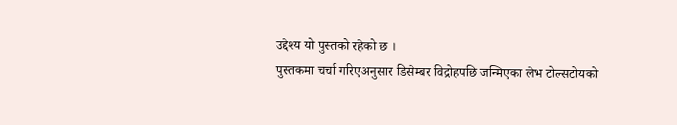उद्देश्य यो पुस्तको रहेको छ ।
पुस्तकमा चर्चा गरिएअनुसार डिसेम्बर विद्रोहपछि जन्मिएका लेभ टोल्सटोयको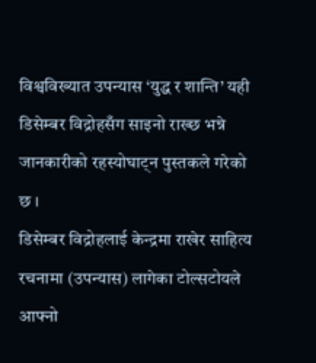विश्वविख्यात उपन्यास ‘युद्ध र शान्ति’ यही डिसेम्बर विद्रोहसँग साइनो राख्छ भन्ने जानकारीको रहस्योघाट्न पुस्तकले गरेको छ ।
डिसेम्बर विद्रोहलाई केन्द्रमा राखेर साहित्य रचनामा (उपन्यास) लागेका टोल्सटोयले आफ्नो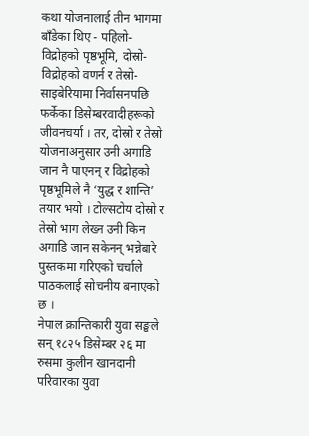कथा योजनालाई तीन भागमा बाँडेका थिए - पहिलो- विद्रोहको पृष्ठभूमि, दोस्रो- विद्रोहको वणर्न र तेस्रो- साइबेरियामा निर्वासनपछि फर्केका डिसेम्बरवादीहरूको जीवनचर्या । तर, दोस्रो र तेस्रो योजनाअनुसार उनी अगाडि जान नै पाएनन् र विद्रोहको पृष्ठभूमिले नै ‘युद्ध र शान्ति’ तयार भयो । टोल्सटोय दोस्रो र तेस्रो भाग लेख्न उनी किन अगाडि जान सकेनन् भन्नेबारे पुस्तकमा गरिएको चर्चाले पाठकलाई सोचनीय बनाएको छ ।
नेपाल क्रान्तिकारी युवा सङ्घले सन् १८२५ डिसेम्बर २६ मा रुसमा कुलीन खानदानी परिवारका युवा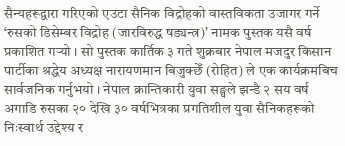सैन्यहरूद्वारा गरिएको एउटा सैनिक विद्रोहको वास्तविकता उजागर गर्ने ‘रुसको डिसेम्बर विद्रोह (जारविरुद्ध षड्यन्त्र)’ नामक पुस्तक यसै वर्ष प्रकाशित गर्‍यो । सो पुस्तक कार्तिक ३ गते शुक्रबार नेपाल मजदुर किसान पार्टीका श्रद्धेय अध्यक्ष नारायणमान बिजुक्छेँ (रोहित) ले एक कार्यक्रमबिच सार्वजनिक गर्नुभयो । नेपाल क्रान्तिकारी युवा सङ्घले झन्डै २ सय वर्ष अगाडि रुसका २० देखि ३० वर्षभित्रका प्रगतिशील युवा सैनिकहरूको निःस्वार्थ उद्देश्य र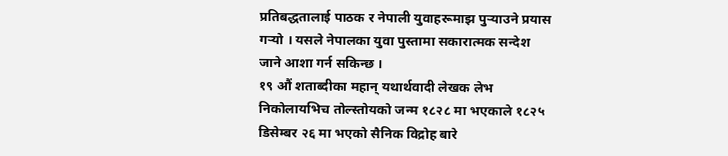प्रतिबद्धतालाई पाठक र नेपाली युवाहरूमाझ पुर्‍याउने प्रयास गर्‍यो । यसले नेपालका युवा पुस्तामा सकारात्मक सन्देश जाने आशा गर्न सकिन्छ ।
१९ औं शताब्दीका महान् यथार्थवादी लेखक लेभ निकोलायभिच तोल्स्तोयको जन्म १८२८ मा भएकाले १८२५ डिसेम्बर २६ मा भएको सैनिक विद्रोह बारे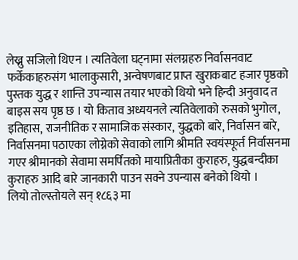लेख्नु सजिलो थिएन । त्यतिवेला घट्नामा संलग्नहरु निर्वासनवाट फर्केकाहरुसंग भालाकुसारी, अन्वेषणबाट प्राप्त खुराकबाट हजार पृष्ठको पुस्तक युद्ध र शान्ति उपन्यास तयार भएको थियो भने हिन्दी अनुवाद त बाइस सय पृष्ठ छ । यो किताव अध्ययनले त्यतिवेलाको रुसको भुगोल, इतिहास, राजनीतिक र सामाजिक संस्कार, युद्धको बारे, निर्वासन बारे, निर्वासनमा पठाएका लोग्नेको सेवाको लागि श्रीमति स्वयंस्फूर्त निर्वासनमा गएर श्रीमानको सेवामा समर्पितको मायाप्रितीका कुराहरु, युद्धबन्दीका कुराहरु आदि बारे जानकारी पाउन सक्ने उपन्यास बनेको थियो ।
लियो तोल्स्तोयले सन् १८६३ मा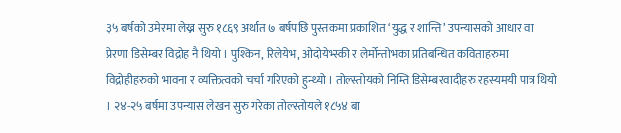३५ बर्षको उमेरमा लेख्न सुरु १८६९ अर्थात ७ बर्षपछि पुस्तकमा प्रकाशित ‘युद्ध र शान्ति’ उपन्यासको आधार वा प्रेरणा डिसेम्बर विद्रोह नै थियो । पुश्किन, रिलेयेभ, ओदोयेभ्स्की र लेर्मोन्तोभका प्रतिबन्धित कविताहरुमा विद्रोहीहरुको भावना र व्यक्तित्वको चर्चा गरिएको हुन्थ्यो । तोल्स्तोयको निम्ति डिसेम्बरवादीहरु रहस्यमयी पात्र थियो । २४-२५ बर्षमा उपन्यास लेखन सुरु गरेका तोल्स्तोयले १८५४ बा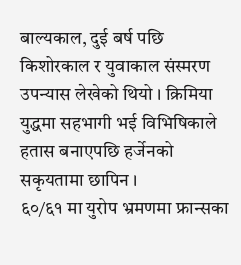बाल्यकाल, दुई बर्ष पछि किशोरकाल र युवाकाल संस्मरण उपन्यास लेखेको थियो । क्रिमिया युद्धमा सहभागी भई विभिषिकाले हतास बनाएपछि हर्जेनको सकृयतामा छापिन ।
६०/६१ मा युरोप भ्रमणमा फ्रान्सका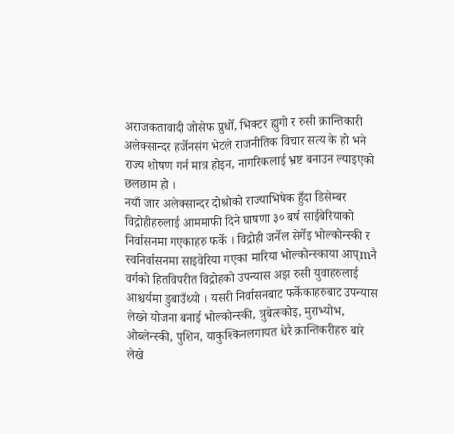अराजकतावादी जोसेफ प्रुधोँ, भिक्टर ह्युगो र रुसी क्रान्तिकारी अलेक्सान्दर हर्जेनसंग भेटले राजनीतिक विचार सत्य के हो भने राज्य शोषण गर्न मात्र होइन, नागरिकलाई भ्रष्ट बनाउन ल्याइएको छलछाम हो ।
नयाँ जार अलेक्सान्दर दोश्रोको राज्याभिषेक हुँदा डिसेम्बर विद्रोहीहरुलाई आममाफी दिने घाषणा ३० बर्ष साईबेरियाको निर्वासनमा गएकाहरु फर्के । विद्रोही जर्नेल सेर्गेइ भोल्कोन्स्की र स्वनिर्वासनमा साइवेरिया गएका मारिया भोल्कोन्स्काया आप्mनै वर्गको हितविपरीत विद्रोहको उपन्यास अझ रुसी युवाहरुलाई आश्चर्यमा डुबाउँथ्यो । यसरी निर्वासनबाट फर्केकाहरुबाट उपन्यास लेख्ने योजना बनाई भोल्कोन्स्की, त्रुबेत्स्कोइ, मुराभ्योभ, ओब्लेन्स्की, पुशिन, याकुश्किनलगायत धेरै क्रान्तिकरीहरु बारे लेखे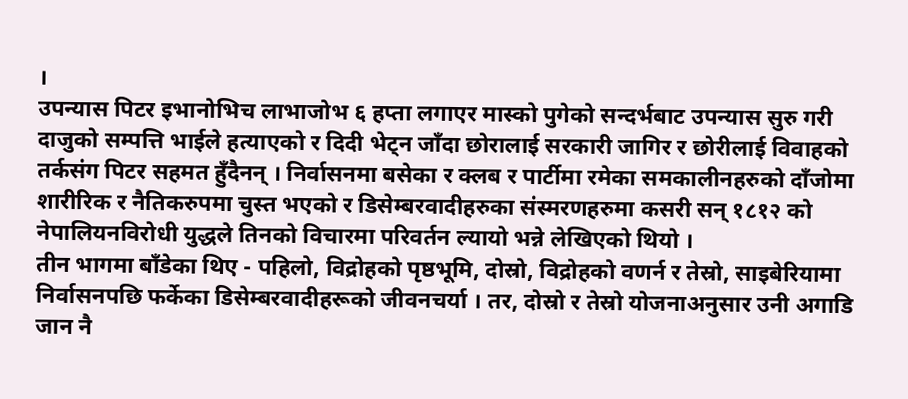।
उपन्यास पिटर इभानोभिच लाभाजोभ ६ हप्ता लगाएर मास्को पुगेको सन्दर्भबाट उपन्यास सुरु गरी दाजुको सम्पत्ति भाईले हत्याएको र दिदी भेट्न जाँदा छोरालाई सरकारी जागिर र छोरीलाई विवाहको तर्कसंग पिटर सहमत हुँदैनन् । निर्वासनमा बसेका र क्लब र पार्टीमा रमेका समकालीनहरुको दाँजोमा शारीरिक र नैतिकरुपमा चुस्त भएको र डिसेम्बरवादीहरुका संस्मरणहरुमा कसरी सन् १८१२ को नेपालियनविरोधी युद्धले तिनको विचारमा परिवर्तन ल्यायो भन्ने लेखिएको थियो ।
तीन भागमा बाँडेका थिए - पहिलो, विद्रोहको पृष्ठभूमि, दोस्रो, विद्रोहको वणर्न र तेस्रो, साइबेरियामा निर्वासनपछि फर्केका डिसेम्बरवादीहरूको जीवनचर्या । तर, दोस्रो र तेस्रो योजनाअनुसार उनी अगाडि जान नै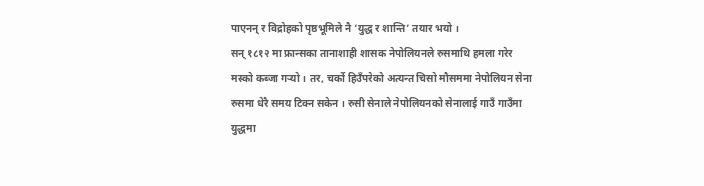पाएनन् र विद्रोहको पृष्ठभूमिले नै ‘युद्ध र शान्ति’ तयार भयो ।
सन् १८१२ मा फ्रान्सका तानाशाही शासक नेपोलियनले रुसमाथि हमला गरेर मस्को कब्जा गर्‍यो । तर, चर्को हिउँपरेको अत्यन्त चिसो मौसममा नेपोलियन सेना रुसमा धेरै समय टिक्न सकेन । रुसी सेनाले नेपोलियनको सेनालाई गाउँ गाउँमा युद्धमा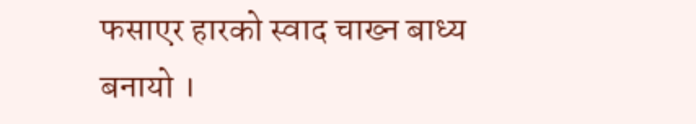फसाएर हारको स्वाद चाख्न बाध्य बनायो ।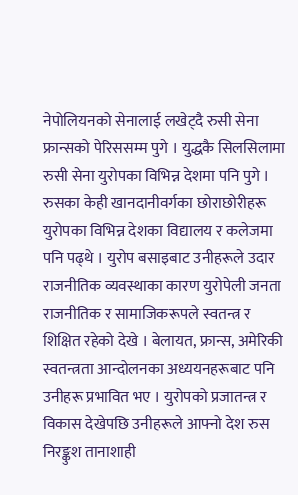नेपोलियनको सेनालाई लखेट्दै रुसी सेना फ्रान्सको पेरिससम्म पुगे । युद्धकै सिलसिलामा रुसी सेना युरोपका विभिन्न देशमा पनि पुगे ।
रुसका केही खानदानीवर्गका छोराछोरीहरू युरोपका विभिन्न देशका विद्यालय र कलेजमा पनि पढ्थे । युरोप बसाइबाट उनीहरूले उदार राजनीतिक व्यवस्थाका कारण युरोपेली जनता राजनीतिक र सामाजिकरूपले स्वतन्त्र र शिक्षित रहेको देखे । बेलायत, फ्रान्स, अमेरिकी स्वतन्त्रता आन्दोलनका अध्ययनहरूबाट पनि उनीहरू प्रभावित भए । युरोपको प्रजातन्त्र र विकास देखेपछि उनीहरूले आफ्नो देश रुस निरङ्कुश तानाशाही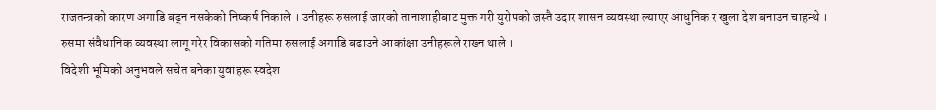राजतन्त्रको कारण अगाडि बढ्न नसकेको निष्कर्ष निकाले । उनीहरू रुसलाई जारको तानाशाहीबाट मुक्त गरी युरोपको जस्तै उदार शासन व्यवस्था ल्याएर आधुनिक र खुला देश बनाउन चाहन्थे । रुसमा संवैधानिक व्यवस्था लागू गरेर विकासको गतिमा रुसलाई अगाडि बढाउने आकांक्षा उनीहरूले राख्न थाले ।
विदेशी भूमिको अनुभवले सचेत बनेका युवाहरू स्वदेश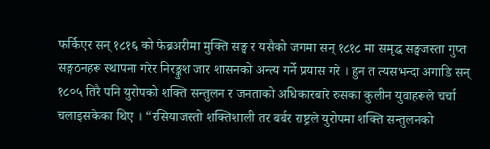फर्किएर सन् १८१६ को फेब्रअरीमा मुक्ति सङ्घ र यसैको जगमा सन् १८१८ मा समृद्ध सङ्घजस्ता गुप्त सङ्गठनहरू स्थापना गरेर निरङ्कुश जार शासनको अन्त्य गर्ने प्रयास गरे । हुन त त्यसभन्दा अगाडि सन् १८०५ तिरै पनि युरोपको शक्ति सन्तुलन र जनताको अधिकारबारे रुसका कुलीन युवाहरूले चर्चा चलाइसकेका थिए । “रसियाजस्तो शक्तिशाली तर बर्बर राष्ट्रले युरोपमा शक्ति सन्तुलनको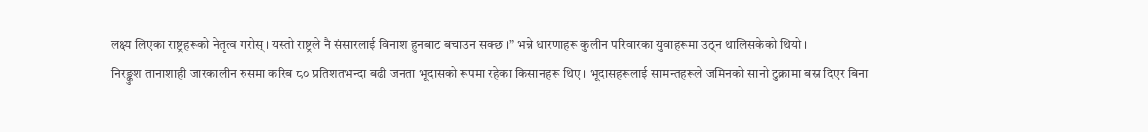लक्ष्य लिएका राष्ट्रहरूको नेतृत्व गरोस् । यस्तो राष्ट्रले नै संसारलाई विनाश हुनबाट बचाउन सक्छ ।” भन्ने धारणाहरू कुलीन परिवारका युवाहरूमा उठ्न थालिसकेको थियो ।
निरङ्कुश तानाशाही जारकालीन रुसमा करिब ८० प्रतिशतभन्दा बढी जनता भूदासको रूपमा रहेका किसानहरू थिए । भूदासहरूलाई सामन्तहरूले जमिनको सानो टुक्रामा बस्न दिएर बिना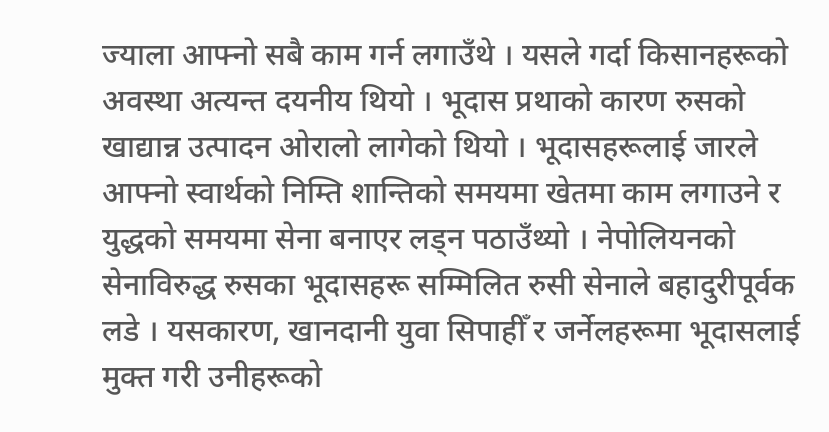ज्याला आफ्नो सबै काम गर्न लगाउँथे । यसले गर्दा किसानहरूको अवस्था अत्यन्त दयनीय थियो । भूदास प्रथाको कारण रुसको खाद्यान्न उत्पादन ओरालो लागेको थियो । भूदासहरूलाई जारले आफ्नो स्वार्थको निम्ति शान्तिको समयमा खेतमा काम लगाउने र युद्धको समयमा सेना बनाएर लड्न पठाउँथ्यो । नेपोलियनको सेनाविरुद्ध रुसका भूदासहरू सम्मिलित रुसी सेनाले बहादुरीपूर्वक लडे । यसकारण, खानदानी युवा सिपाहीँ र जर्नेलहरूमा भूदासलाई मुक्त गरी उनीहरूको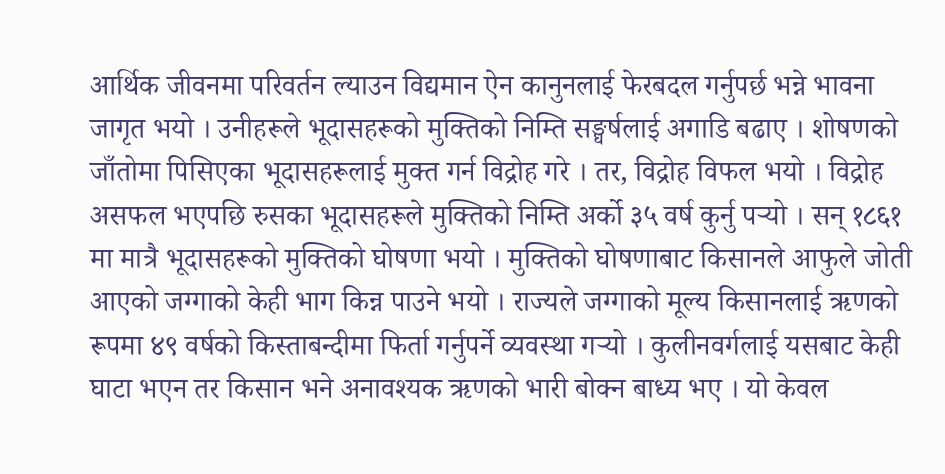आर्थिक जीवनमा परिवर्तन ल्याउन विद्यमान ऐन कानुनलाई फेरबदल गर्नुपर्छ भन्ने भावना जागृत भयो । उनीहरूले भूदासहरूको मुक्तिको निम्ति सङ्घर्षलाई अगाडि बढाए । शोषणको जाँतोमा पिसिएका भूदासहरूलाई मुक्त गर्न विद्रोह गरे । तर, विद्रोह विफल भयो । विद्रोह असफल भएपछि रुसका भूदासहरूले मुक्तिको निम्ति अर्को ३५ वर्ष कुर्नु पर्‍यो । सन् १८६१ मा मात्रै भूदासहरूको मुक्तिको घोषणा भयो । मुक्तिको घोषणाबाट किसानले आफुले जोती आएको जग्गाको केही भाग किन्न पाउने भयो । राज्यले जग्गाको मूल्य किसानलाई ऋणको रूपमा ४९ वर्षको किस्ताबन्दीमा फिर्ता गर्नुपर्ने व्यवस्था गर्‍यो । कुलीनवर्गलाई यसबाट केही घाटा भएन तर किसान भने अनावश्यक ऋणको भारी बोक्न बाध्य भए । यो केवल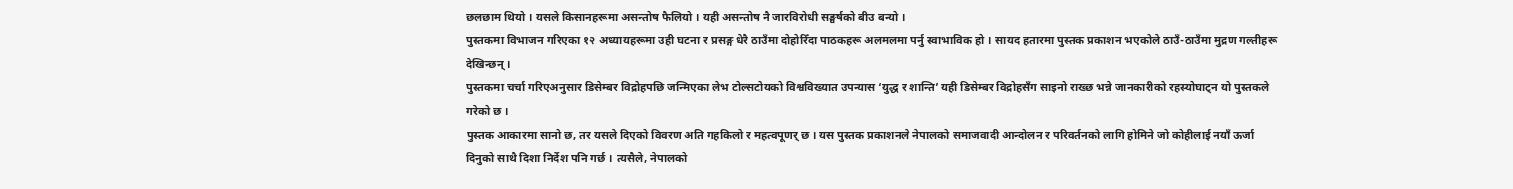छलछाम थियो । यसले किसानहरूमा असन्तोष फैलियो । यही असन्तोष नै जारविरोधी सङ्घर्षको बीउ बन्यो ।
पुस्तकमा विभाजन गरिएका १२ अध्यायहरूमा उही घटना र प्रसङ्ग धेरै ठाउँमा दोहोरिँदा पाठकहरू अलमलमा पर्नु स्वाभाविक हो । सायद हतारमा पुस्तक प्रकाशन भएकोले ठाउँ-ठाउँमा मुद्रण गल्तीहरू देखिन्छन् ।
पुस्तकमा चर्चा गरिएअनुसार डिसेम्बर विद्रोहपछि जन्मिएका लेभ टोल्सटोयको विश्वविख्यात उपन्यास ‘युद्ध र शान्ति’ यही डिसेम्बर विद्रोहसँग साइनो राख्छ भन्ने जानकारीको रहस्योघाट्न यो पुस्तकले गरेको छ ।
पुस्तक आकारमा सानो छ, तर यसले दिएको विवरण अति गहकिलो र महत्वपूणर् छ । यस पुस्तक प्रकाशनले नेपालको समाजवादी आन्दोलन र परिवर्तनको लागि होमिने जो कोहीलाई नयाँ ऊर्जा दिनुको साथै दिशा निर्देश पनि गर्छ । त्यसैले, नेपालको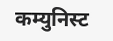कम्युनिस्ट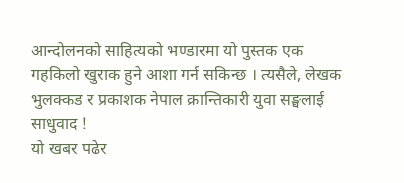आन्दोलनको साहित्यको भण्डारमा यो पुस्तक एक गहकिलो खुराक हुने आशा गर्न सकिन्छ । त्यसैले, लेखक भुलक्कड र प्रकाशक नेपाल क्रान्तिकारी युवा सङ्घलाई साधुवाद !
यो खबर पढेर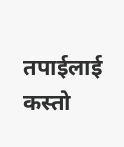तपाईलाई कस्तो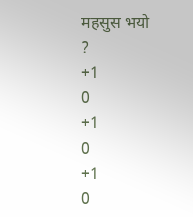महसुस भयो ?
+1
0
+1
0
+1
0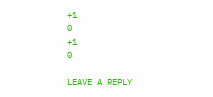+1
0
+1
0

LEAVE A REPLY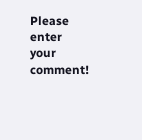Please enter your comment!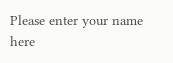Please enter your name here